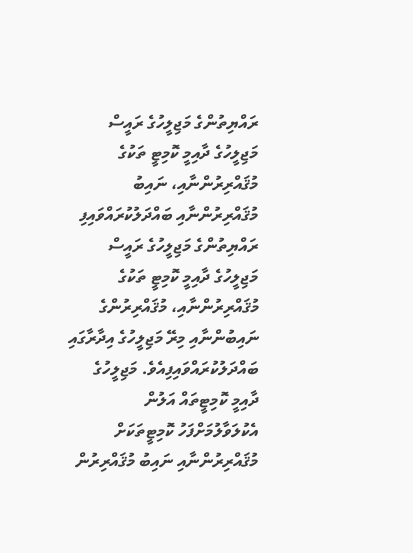ރައްޔިތުންގެ މަޖިލީހުގެ ރައީސް މަޖިލީހުގެ ދާއިމީ ކޮމިޓީ ތަކުގެ މުޤައްރިރުންނާއި، ނައިބު މުޤައްރިރުންނާއި ބައްދަލުކުރައްވައިފި
ރައްޔިތުންގެ މަޖިލީހުގެ ރައީސް މަޖިލީހުގެ ދާއިމީ ކޮމިޓީ ތަކުގެ މުޤައްރިރުންނާއި، މުޤައްރިރުންގެ ނައިބުންނާއި މިރޭ މަޖިލީހުގެ އިދާރާގައި ބައްދަލުކުރައްވައިފިއެވެ. މަޖިލީހުގެ ދާއިމީ ކޮމިޓީތައް އަލުން އެކުލަވާލުމަށްފަހު ކޮމިޓީތަކަށް މުޤައްރިރުންނާއި ނައިބު މުޤައްރިރުން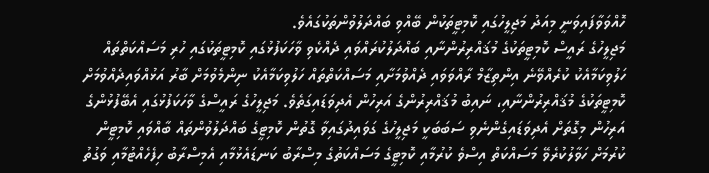ހޮއްވަވާފައިވަނީ މިއަދު މަޖިލީހުގައި ކޮމިޓީތަކުން ބޭއްވި ބައްދަލުވުންތަކުގައެވެ.
މަޖިލީހުގެ ރައީސް ކޮމިޓީތަކުގެ މުޤައްރިރުންނާއި ބައްދަލުކުރައްވައި ދެއްކެވި ވާހަކަފުޅުގައި ކޮމިޓީތަކުގައި ހުރި މަސައްކަތްތައް ހަލުވިކަމާއެކު ކުރެއްވޭނެ އިންތިޒާމް ރާއްވަވައި ދެއްވުމަށާއި މަސައްކަތްތައް ހަލުވިކަމާއެކު ނިންމެވުމަށް ބާރު އަޅުއްވައިދެއްވުމަށް ކޮމިޓީތަކުގެ މުޤައްރިރުންނާއި، ނައިބު މުޤައްރިރުންގެ އަރިހުން އެދިވަޑައިގަތެވެ. މަޖިލީހުގެ ރައީސްގެ ވާހަކަފުޅުގައި އެބޭފުޅުންގެ އަރިހުން މިގޮތަށް އެދިވަޑައިގެންނެވި ސަބަބަކީ މަޖިލީހުގެ ގަވައިދުގައިވާ ގޮތުން ކޮމިޓީގެ ބައްދަލުވުންތައް ބާއްވައި ކޮމިޓީން ކުރުމަށް ހަވާލުކުރެވޭ މަސައްކަތް އިސްވެ ކުރުމާއި ކޮމިޓީގެ މަސައްކަތުގެ މިސްރާބު ކަނޑައެޅުމާއި އެމިސްރާބު ހިފެހެއްޓުމާއި ވަގުތު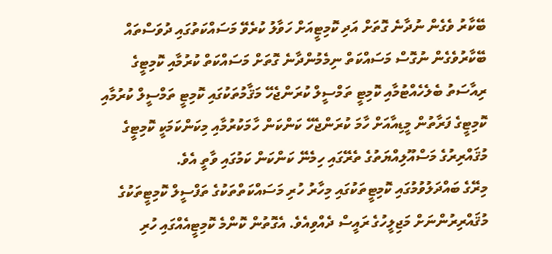ބޭކާރު ވެގެން ނުދާނެ ގޮތަށް އަދި ކޮމިޓީއަށް ހަވާލު ކުރެވޭ މަސައްކަތުގައި ދުވަސްތައް ބޭކާރުވެގެން ނުގޮސް މަސައްކަތް ނިމެމުންދާނެ ގޮތަށް މަސައްކަތް ކުރުމާއި ކޮމިޓީގެ ރިއާސަތު ބެލެހެއްޓުމާއި ކޮމިޓީ ތަމްސީލް ކުރަންޖެހޭ މަޤާމުތަކުގައި ކޮމިޓީ ތަމްސީލް ކުރުމާއި ކޮމިޓީގެ ފަރާތުން މީޑިއާއަށް ހާމަ ކުރަންޖެހޭ ކަންކަން ހާމަކުރުމާއި މިކަންކަމަކީ ކޮމިޓީގެ މުޤައްރިރުގެ މަސްއޫލިއްޔަތުގެ ތެރޭގައި ހިމެނޭ ކަންކަން ކަމުގައި ވާތީ އެވެ.
މިރޭގެ ބައްދަލުވުމުގައި ކޮމިޓީތަކުގައި މިހާރު ހުރި މަސައްކަތްތަކުގެ ތަފްސީލް ކޮމިޓީތަކުގެ މުޤައްރިރުންނަށް މަޖިލީހުގެ ރައީސް ދެއްވިއެވެ. އެގޮތުން ކޮންމެ ކޮމިޓީއެއްގައި ހުރި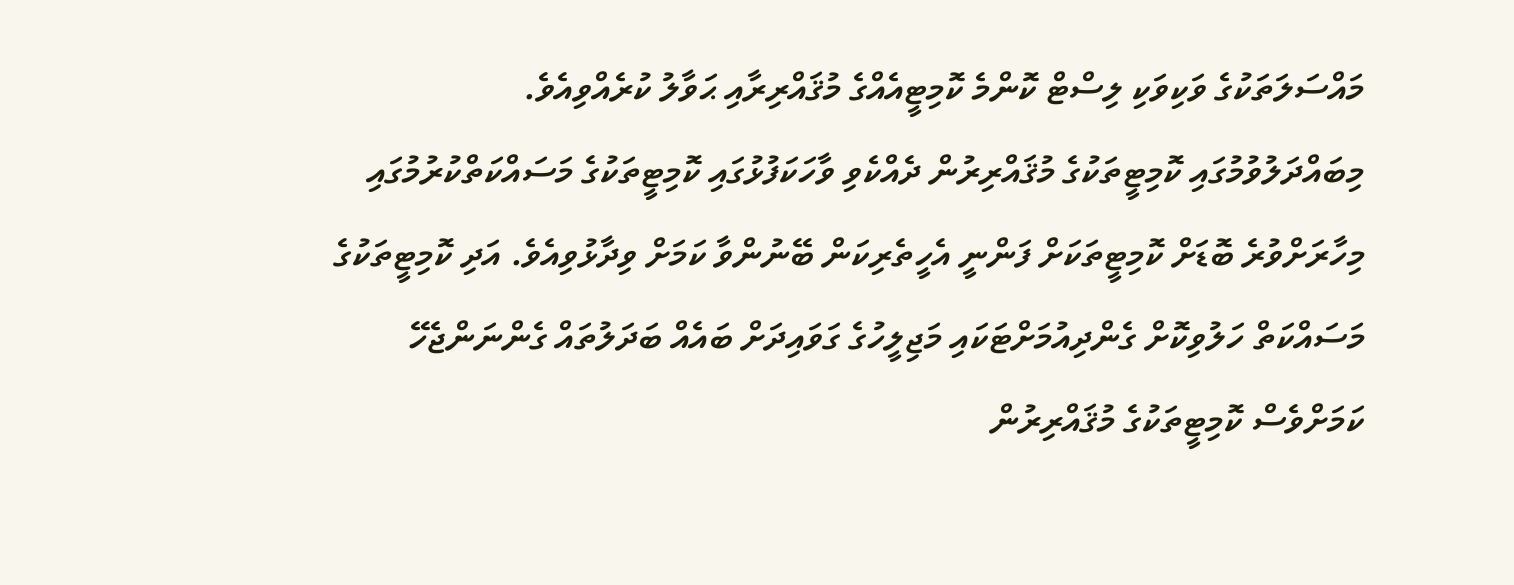މައްސަލަތަކުގެ ވަކިވަކި ލިސްޓް ކޮންމެ ކޮމިޓީއެއްގެ މުޤައްރިރާއި ޙަވާލު ކުރެއްވިއެވެ.
މިބައްދަލުވުމުގައި ކޮމިޓީތަކުގެ މުޤައްރިރުން ދެއްކެވި ވާހަކަފުޅުގައި ކޮމިޓީތަކުގެ މަސައްކަތްކުރުމުގައި މިހާރަށްވުރެ ބޮޑަށް ކޮމިޓީތަކަށް ފަންނީ އެހީތެރިކަން ބޭނުންވާ ކަމަށް ވިދާޅުވިއެވެ. އަދި ކޮމިޓީތަކުގެ މަސައްކަތް ހަލުވިކޮށް ގެންދިއުމަށްޓަކައި މަޖިލީހުގެ ގަވައިދަށް ބައެއް ބަދަލުތައް ގެންނަންޖެހޭ ކަމަށްވެސް ކޮމިޓީތަކުގެ މުޤައްރިރުން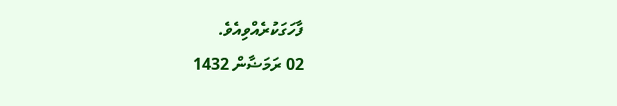ފާހަގަކުރެއްވިއެވެ.
02 ރަމަޟާން 1432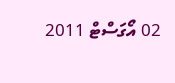02 އޯގަސްޓް 2011